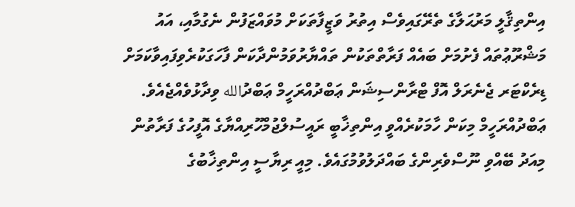އިންތިޤާލީ މަރުޙަލާގެ ތެރޭގައިވެސް އިތުރު ވަޒީފާތަކަށް މުވައްޒަފުން ނެގުމާއި، އައު މަޝްރޫޢުތައް ފެށުމަށް ބައެއް ފަރާތްތަކުން ތައްޔާރުވަމުންދާކަން ފާހަގަކުރެވިފައިވާކަމަށް ޑިރެކްޓަރ ޖެނެރަލް އޮފް ޓްރާންސިޝަން ޢަބްދުއްރަހީމް ޢަބްދުالله ވިދާޅުވެއްޖެއެވެ.
ޢަބްދުއްރަހީމް މިކަން ހާމަކުރެއްވީ އިންތިޚާބީ ރައީސުލްޖުމްހޫރިއްޔާގެ އޮފީހުގެ ފަރާތުން މިއަދު ބޭއްވި ނޫސްވެރިންގެ ބައްދަލުވުމުގައެވެ. މިއީ ރިޔާސީ އިންތިޚާބުގެ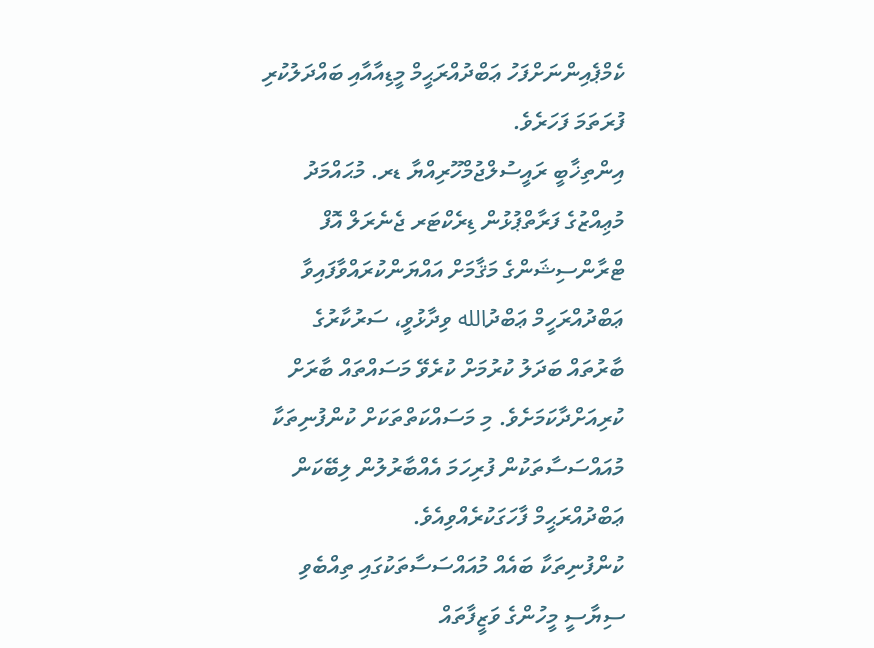ކެމްޕެއިންނަށްފަހު ޢަބްދުއްރަޙީމް މީޑިއާއާއި ބައްދަލުކުރި ފުރަތަމަ ފަހަރެވެ.
އިންތިޚާބީ ރައީސުލްޖުމްހޫރިއްޔާ ޑރ. މުޙައްމަދު މުޢިއްޒުގެ ފަރާތްޕުޅުން ޑިރެކްޓަރ ޖެނެރަލް އޮފް ޓްރާންސިޝަންގެ މަޤާމަށް އައްޔަންކުރައްވާފައިވާ ޢަބްދުއްރަހީމް ޢަބްދުالله ވިދާޅުވީ، ސަރުކާރުގެ ބާރުތައް ބަދަލު ކުރުމަށް ކުރެވޭ މަސައްތައް ބާރަށް ކުރިއަށްދާކަމަށެވެ. މި މަސައްކަތްތަކަށް ކުންފުނިތަކާ މުއައްސަސާތަކުން ފުރިހަމަ އެއްބާރުލުން ލިބޭކަން ޢަބްދުއްރަޙީމް ފާހަގަކުރެއްވިއެވެ.
ކުންފުނިތަކާ ބައެއް މުއައްސަސާތަކުގައި ތިއްބެވި ސިޔާސީ މީހުންގެ ވަޒީފާތައް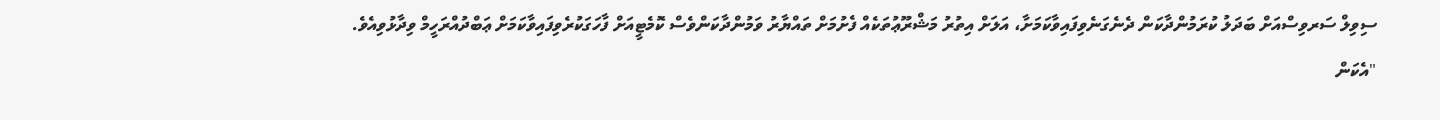ސިވިލް ސަރވިސްއަށް ބަދަލު ކުރަމުންދާކަން ދެނެގަނެވިފައިވާކަމަށާ، އަލަށް އިތުރު މަޝްރޫޢުތަކެއް ފެށުމަށް ތައްޔާރު ވަމުންދާކަންވެސް ކޮމެޓީއަށް ފާހަގަކުރެވިފައިވާކަމަށް ޢަބްދުއްރަހީމް ވިދާޅުވިއެވެ.
"އެކަން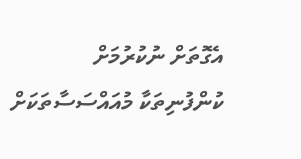އެގޮތަށް ނުކުރުމަށް ކުންފުނިތަކާ މުއައްސަސާތަކަށް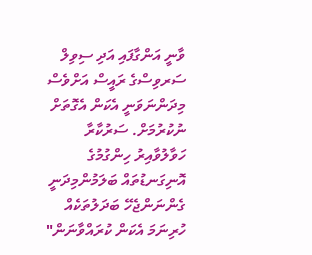ވާނީ އަންގާފައި އަދި ސިވިލް ސަރވިސްގެ ރައީސް އަށްވެސް މިދަންނަވަނީ އެކަން އެގޮތަށް ނުކުރުމަށް. ސަރުކާރާ ހަވާލުވާއިރު ހިންގުމުގެ އޮނިގަނޑުތައް ބަލަމުންމިދަނީ ގެންނަންޖެހޭ ބަދަލުތަކެއް ހުރިނަމަ އެކަން ކުރައްވާނަން"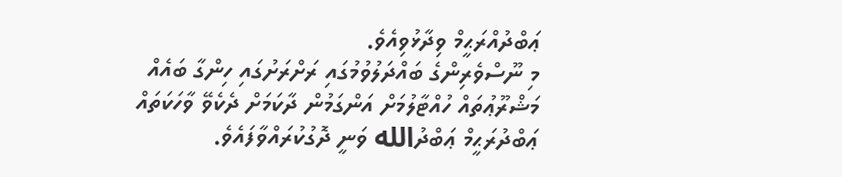ޢަބްދުއްރަޙީމް ވިދާޅުވިއެވެ.
މި ނޫސްވެރިންގެ ބައްދަލުވުމުގައި ރަށްރަށުގައި ހިންގާ ބައެއް މަޝްރޫޢުތައް ހުއްޓާލުމަށް އަންގަމުން ދާކަމަށް ދެކެވޭ ވާހަކަތައް ޢަބްދުރަޙީމް ޢަބްދުالله ވަނީ ދޮގުކުރައްވާފައެވެ.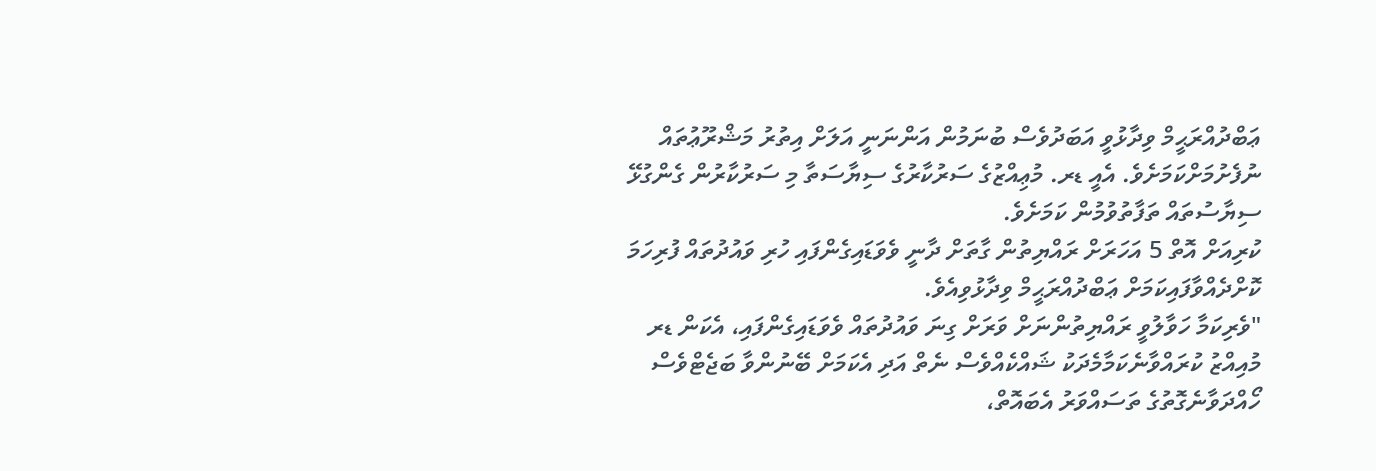ޢަބްދުއްރަޙީމް ވިދާޅުވީ އަބަދުވެސް ބުނަމުން އަންނަނީ އަލަށް އިތުރު މަޝްރޫޢުތައް ނުފެށުމަށްކަމަށެވެ. އެއީ ޑރ. މުޢިއްޒުގެ ސަރުކާރުގެ ސިޔާސަތާ މި ސަރުކާރުން ގެންގުޅޭ ސިޔާސުތައް ތަފާތުވުމުން ކަމަށެވެ.
ކުރިއަށް އޮތް 5 އަހަރަށް ރައްޔިތުން ގާތަށް ދާނީ ވެވަޑައިގެންފައި ހުރި ވައުދުތައް ފުރިހަމަ ކޮށްދެއްވާފައިކަމަށް ޢަބްދުއްރަޙީމް ވިދާޅުވިއެވެ.
"ވެރިކަމާ ހަވާލުވީ ރައްޔިތުންނަށް ވަރަށް ގިނަ ވައުދުތައް ވެވަޑައިގެންފައި، އެކަން ޑރ މުއިއްޒު ކުރައްވާނެކަމާމެދަކު ޝައްކެއްވެސް ނެތް އަދި އެކަމަށް ބޭނުންވާ ބަޖެޓްވެސް ހޯއްދަވާނެގޮތުގެ ތަސައްވަރު އެބައޮތް،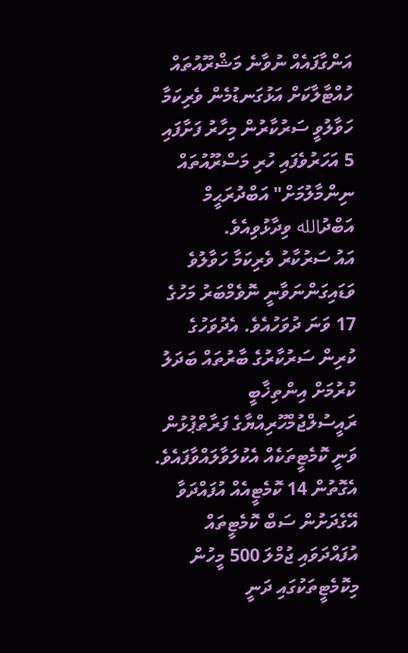އަންގާފައެއް ނުވާނެ މަޝްރޫއުތައް ހުއްޓާލާކަށް އަޅުގަނޑުމެން ވެރިކަމާ ހަވާލުވީ ސަރުކާރުން މިހާރު ފަށާފައި 5 އަހަރުވެފައި ހުރި މަސްރޫއުތައް ނިންމާލުމަށް" އަބްދުރަޙީމް އަބްދުالله ވިދާޅުވިއެވެ.
އައު ސަރުކާރު ވެރިކަމާ ހަވާލުވެ ވަޑައިގަންނަވާނީ ނޮވެމްބަރު މަހުގެ 17 ވަނަ ދުވަހުއެވެ. އެދުވަހުގެ ކުރިން ސަރުކާރުގެ ބާރުތައް ބަދަލު ކުރުމަށް އިންތިޚާބީ ރައީސުލްޖުމްހޫރިއްޔާގެ ފަރާތްޕުޅުން ވަނީ ކޮމެޓީތަކެއް އެކުލަވާލައްވާފައެވެ. އެގޮތުން 14 ކޮމެޓީއެއް އުފައްދަވާ އޭގެދަށުން ސަބް ކޮމެޓީތައް އުފައްދަވައި ޖުމްލަ 500 މީހުން މިކޮމެޓީތަކުގައި ދަނީ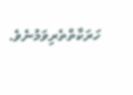ހަރަކާތްތެރިވަމުނެވެ.